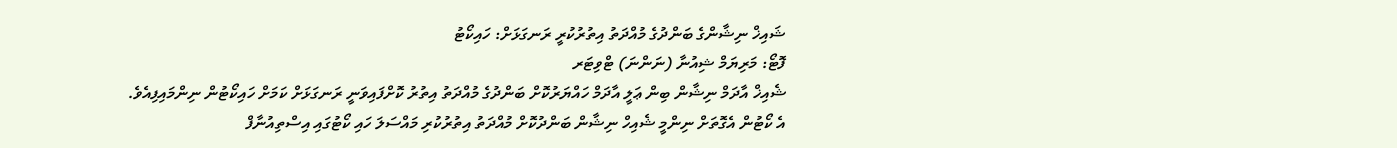ޝައިޚް ނިޝާންގެ ބަންދުގެ މުއްދަތު އިތުރުކުރީ ރަނގަޅަށް: ހައިކޯޓު
ފޮޓޯ: މަރިޔަމް ޝިއުނާ (ނަންނަ) ޓްވިޓަރ
ޝެއިޚް އާދަމް ނިޝާން ބިން ޢަލީ އާދަމް ހައްޔަރުކޮށް ބަންދުގެ މުއްދަތު އިތުރު ކޮށްފައިވަނީ ރަނގަޅަށް ކަމަށް ހައިކޯޓުން ނިންމައިފިއެވެ.
އެ ކޯޓުން އެގޮތަށް ނިންމީ ޝެއިހް ނިޝާން ބަންދުކޮށް މުއްދަތު އިތުރުކުރި މައްސަލަ ހައި ކޯޓުގައި އިސްތިއުނާފް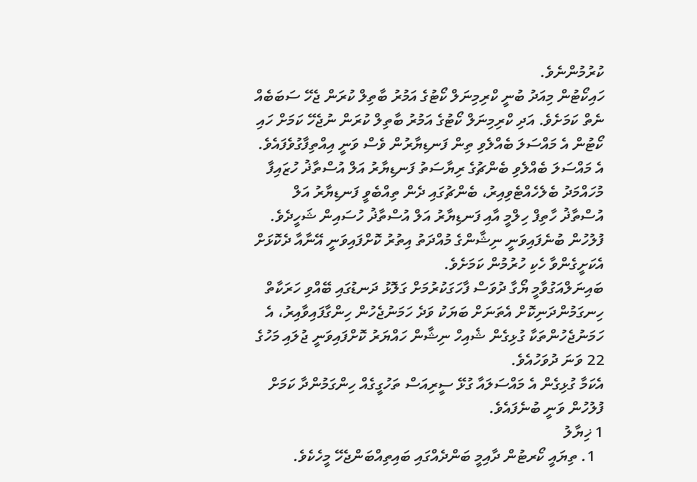ކުރުމުންނެވެ.
ހައިކޯޓުން މިއަދު ބުނީ ކްރިމިނަލް ކޯޓުގެ އަމުރު ބާތިލް ކުރަން ޖެހޭ ސަބަބެއް ނެތް ކަމަށެވެ. އަދި ކްރިމިނަލް ކޯޓުގެ އަމުރު ބާތިލް ކުރަން ނުޖެހޭ ކަމަށް ހައި ކޯޓުން އެ މައްސަލަ ބެއްލެވި ތިން ފަނޑިޔާރުން ވެސް ވަނީ އިއްތިފާގުވެފައެވެ.
އެ މައްސަލަ ބެއްލެވި ބެންޗުގެ ރިޔާސަތު ފަނޑިޔާރު އަލް އުސްތާޛު ހުޒައިފާ މުހައްމަދު ބެލެހެއްޓެވިއިރު، ބެންޗުގައި ދެން ތިއްބެވީ ފަނޑިޔާރު އަލް އުސްތާޛު ހާތިފް ހިލްމީ އާއި ފަނޑިޔާރު އަލް އުސްތާޛު ހުސައިން ޝަހީދެވެ.
ފުލުހުން ބުނެފައިވަނީ ނިޝާންގެ މުއްދަތު އިތުރު ކޮށްފައިވަނީ އޭނާއާ ދެކޮޅަށް އެކަށީގެންވާ ހެކި ހުރުމުން ކަމަށެވެ.
ބައިނަލްއަގުވާމީ ޔޯގާ ދުވަސް ފާހަގަކުރުމަށް ގަލޮޅު ދަނޑުގައި ބޭއްވި ހަރަކާތް ހިނގަމުންދަނިކޮށް އެތަނަށް ބަޔަކު ވަދެ ހަމަނުޖެހުން ހިންގާފައިވާއިރު، އެ ހަމަނުޖެހުންތަކާ ގުޅިގެން ޝެއިހް ނިޝާން ހައްޔަރު ކޮށްފައިވަނީ ޖުލައި މަހުގެ 22 ވަނަ ދުވަހުއެވެ.
އެކަމާ ގުޅިގެން އެ މައްސަލައާ ގުޅޭ ސީރިއަސް ތަހުގީގެއް ހިންގަމުންދާ ކަމަށް ފުލުހުން ވަނީ ބުނެފައެވެ.
1 ޚިޔާލު
  1. ތިޔައީ ކޯރޓުން ދާއިމީ ބަންދެއްގައި ބައިތިއްބަންޖެހޭ މީހެކެވެ.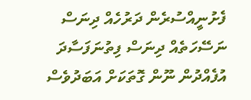ފެށުނީއްސުރެން ދަރުހެއް ދިނަސް ނަސޭހަތެއް ދިނަސް ފިތުނަފަސާދަ އުފެއްދުން ނޫން ގޮތަކަށް އަބަދުވެސް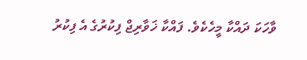ވާހަކަ ދައްކާ މީހެކެވެ. ފައްކާ ޚަވާރިޖް ފިކުރުގެ އެ ފިކުރު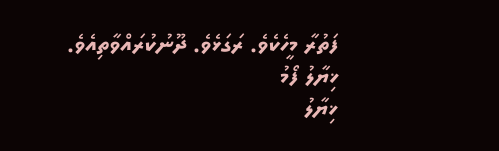ފަތުރާ މީހެކެވެ. ރަގަޅެވެ. ދޫނުކުރައްވާތިއެވެ.
ޚިޔާލު ފޯމު
ޚިޔާލު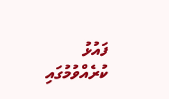ފައުޅު ކުރެއްވުމުގައި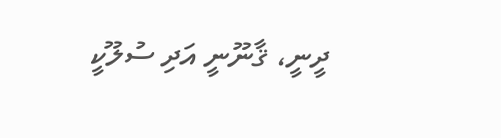ދީނީ، ޤާނޫނީ އަދި ސުލޫކީ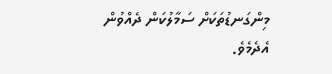މިންގަނޑުތަކަށް ސަމާލުކަން ދެއްވުން އެދެމެވެ.